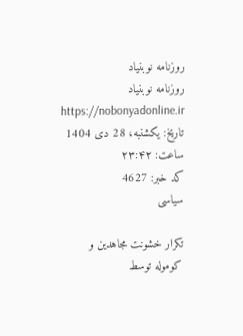روزنامه نوبنیاد
روزنامه نوبنیاد
https://nobonyadonline.ir
تاریخ: یکشنبه، 28 دی 1404
ساعت: ۲۳:۴۲
کد خبر: 4627
سیاسی

تکرار خشونت‌ مجاهدین و کوموله توسط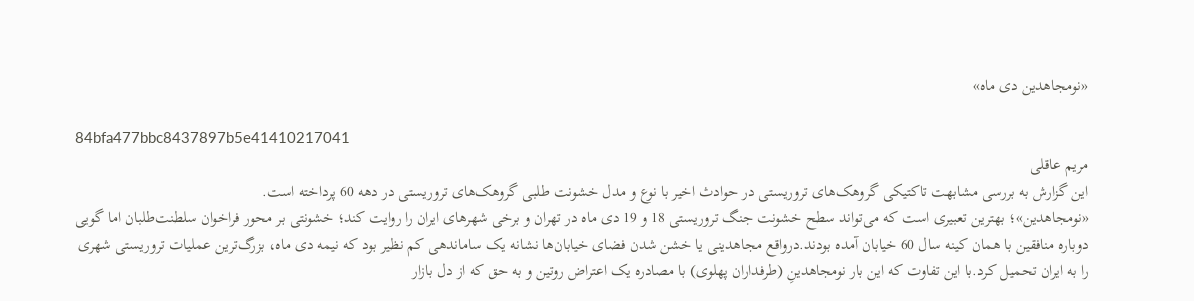«نومجاهدین دی ماه»

84bfa477bbc8437897b5e41410217041
مریم عاقلی
این گزارش به بررسی مشابهت تاکتیکی گروهک‌های تروریستی در حوادث اخیر با نوع و مدل خشونت طلبی گروهک‌های تروریستی در دهه 60 پرداخته‌ است.
«نومجاهدین»؛ بهترین تعبیری است که می‌تواند سطح خشونت جنگ تروریستی 18 و 19 دی ماه در تهران و برخی شهرهای ایران را روایت کند؛ خشونتی بر محور فراخوان سلطنت‌طلبان اما گویی دوباره منافقین با همان کینه سال 60 خیابان آمده‌ بودند.درواقع مجاهدینی یا خشن شدن فضای خیابان‌ها نشانه یک ساماندهی کم نظیر بود که نیمه دی ماه، بزرگ‌ترین عملیات تروریستی شهری را به ایران تحمیل کرد.با این تفاوت که این بار نومجاهدینِ (طرفداران پهلوی) با مصادره یک اعتراض روتین و به حق که از دل بازار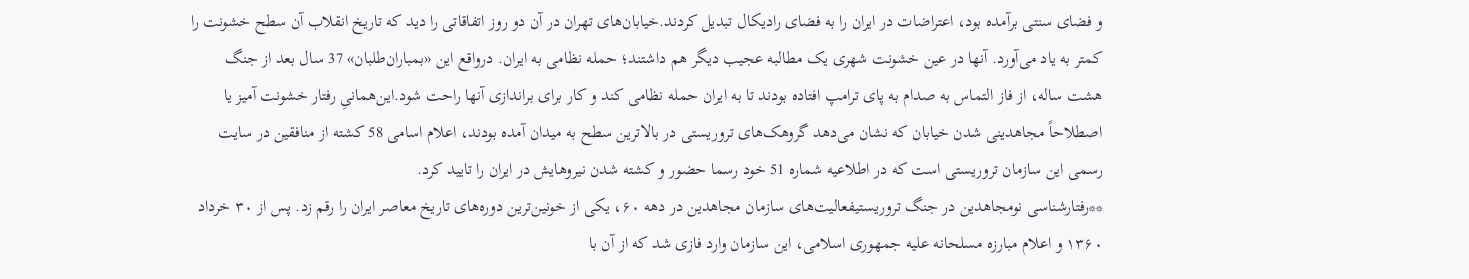و فضای سنتی برآمده بود، اعتراضات در ایران را به فضای رادیکال تبدیل کردند.خیابان‌های تهران در آن دو روز اتفاقاتی را دید که تاریخ انقلاب آن سطح خشونت را کمتر به یاد می‌آورد. آنها در عین خشونت شهری یک مطالبه عجیب دیگر هم داشتند؛ حمله نظامی به ایران. درواقع این «بمباران‌طلبان» 37 سال بعد از جنگ هشت ساله، از فاز التماس به صدام به پای ترامپ افتاده بودند تا به ایران حمله نظامی کند و کار برای براندازی آنها راحت شود.این‌همانیِ رفتار خشونت آمیز یا اصطلاحاً مجاهدینی شدن خیابان که نشان می‌دهد گروهک‌های تروریستی در بالاترین سطح به میدان آمده بودند، اعلام اسامی 58 کشته از منافقین در سایت رسمی این سازمان تروریستی است که در اطلاعیه شماره 51 خود رسما حضور و کشته شدن نیروهایش در ایران را تایید کرد.
**رفتارشناسی نومجاهدین در جنگ تروریستیفعالیت‌های سازمان مجاهدین در دهه ۶۰، یکی از خونین‌ترین دوره‌های تاریخ معاصر ایران را رقم زد. پس از ۳۰ خرداد ۱۳۶۰ و اعلام مبارزه مسلحانه علیه جمهوری اسلامی، این سازمان وارد فازی شد که از آن با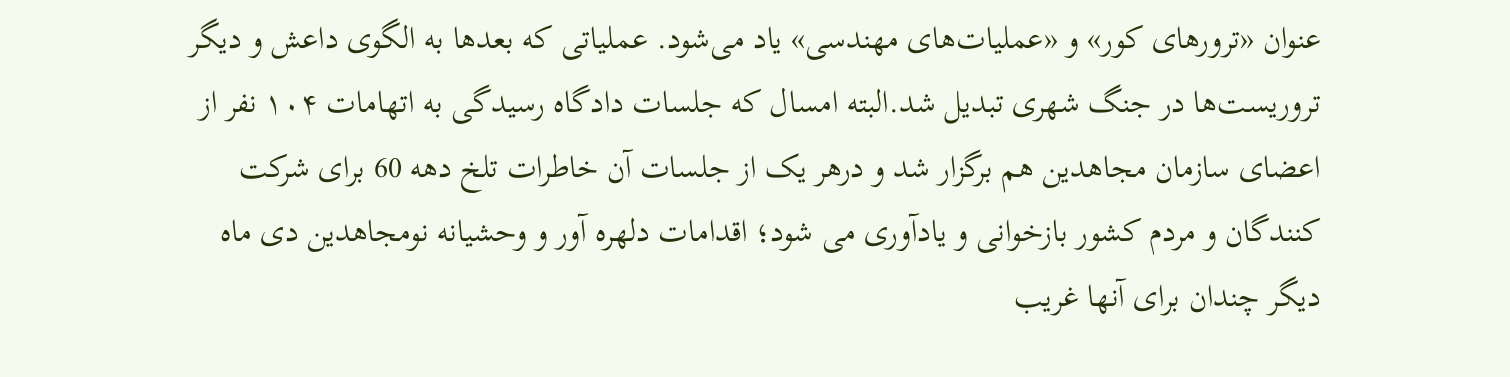عنوان «ترورهای کور» و «عملیات‌های مهندسی» یاد می‌شود. عملیاتی که بعدها به الگوی داعش و دیگر تروریست‌ها در جنگ شهری تبدیل شد.البته امسال که جلسات دادگاه رسیدگی به اتهامات ۱۰۴ نفر از اعضای سازمان مجاهدین هم برگزار شد و درهر یک از جلسات آن خاطرات تلخ دهه 60 برای شرکت کنندگان و مردم کشور بازخوانی و یادآوری می شود؛ اقدامات دلهره آور و وحشیانه نومجاهدین دی ماه دیگر چندان برای آنها غریب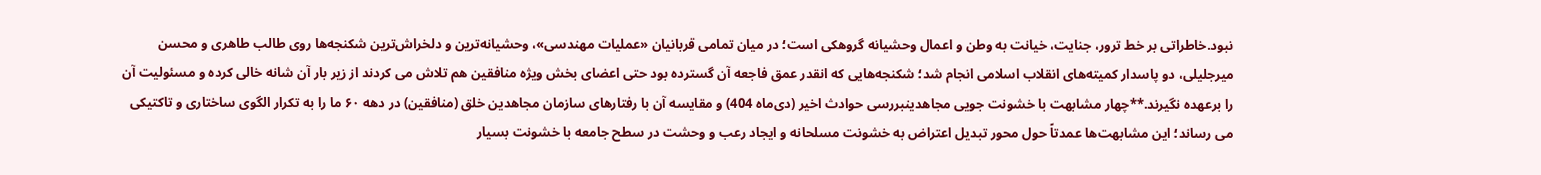نبود.خاطراتی بر خط ترور، جنایت، خیانت به وطن و اعمال وحشیانه گروهکی است؛ در میان تمامی قربانیان «عملیات مهندسی»، وحشیانه‌ترین و دلخراش‌ترین شکنجه‌ها روی طالب طاهری و محسن میرجلیلی، دو پاسدار کمیته‌های انقلاب اسلامی انجام شد؛ شکنجه‌هایی که انقدر عمق فاجعه آن گسترده بود حتی اعضای بخش ویژه‌ منافقین هم تلاش می کردند از زیر بار آن شانه خالی کرده و مسئولیت آن را برعهده نگیرند.**چهار مشابهت با خشونت جویی مجاهدینبررسی حوادث اخیر (دی‌ماه 404) و مقایسه آن با رفتارهای سازمان مجاهدین خلق (منافقین) در دهه ۶۰ ما را به تکرار الگوی ساختاری و تاکتیکی می رساند؛ این مشابهت‌ها عمدتاً حول محور تبدیل اعتراض به خشونت مسلحانه و ایجاد رعب و وحشت در سطح جامعه با خشونت بسیار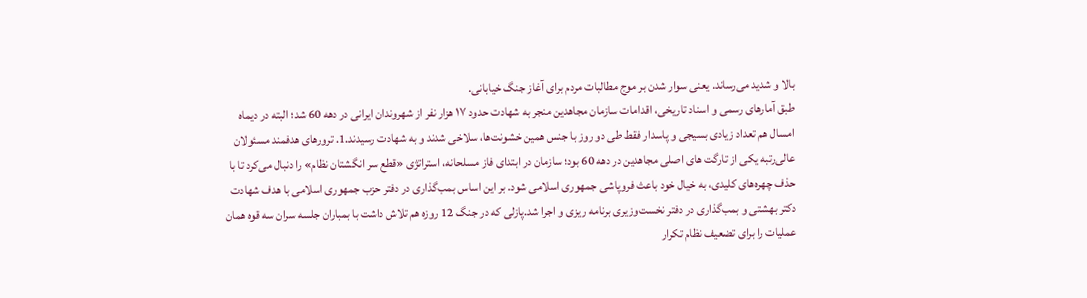بالا و شدید می‌رساند. یعنی سوار شدن بر موج مطالبات مردم برای آغاز جنگ خیابانی.
طبق آمارهای رسمی و اسناد تاریخی، اقدامات سازمان مجاهدین منجر به شهادت حدود ۱۷ هزار نفر از شهروندان ایرانی در دهه 60 شد؛ البته در دیماه امسال هم تعداد زیادی بسیجی و پاسدار فقط طی دو روز با جنس همین خشونت‌ها، سلاخی شدند و به شهادت رسیدند.1. ترورهای هدفمند مسئولان عالی‌رتبه یکی از تارگت های اصلی مجاهدین در دهه 60 بود؛ سازمان در ابتدای فاز مسلحانه، استراتژی «قطع سر انگشتان نظام» را دنبال می‌کرد تا با حذف چهره‌های کلیدی، به خیال خود باعث فروپاشی جمهوری اسلامی شود. بر این اساس بمب‌گذاری در دفتر حزب جمهوری اسلامی با هدف شهادت دکتر بهشتی و بمب‌گذاری در دفتر نخست‌وزیری برنامه ریزی و اجرا شد.پازلی که در جنگ 12 روزه هم تلاش داشت با بمباران جلسه سران سه قوه همان عملیات را برای تضعیف نظام تکرار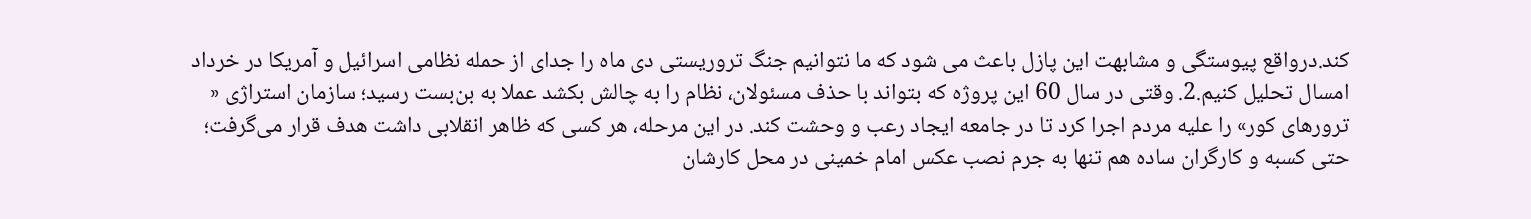کند.درواقع پیوستگی و مشابهت این پازل باعث می شود که ما نتوانیم جنگ تروریستی دی ماه را جدای از حمله نظامی اسرائیل و آمریکا در خرداد امسال تحلیل کنیم.2. وقتی در سال 60 این پروژه که بتواند با حذف مسئولان، نظام را به چالش بکشد عملا به بن‌بست رسید؛ سازمان استراژی « ترورهای کور» را علیه مردم اجرا کرد تا در جامعه ایجاد رعب و وحشت کند. در این مرحله، هر کسی که ظاهر انقلابی داشت هدف قرار می‌گرفت؛ حتی کسبه و کارگران ساده هم تنها به جرم نصب عکس امام خمینی در محل کارشان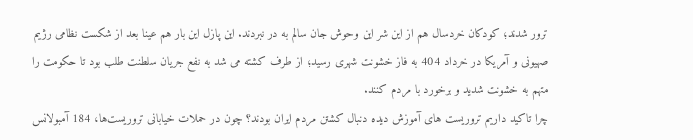ترور شدند؛ کودکان خردسال هم از این شر این وحوش جان سالم به در نبردند. این پازل این بار هم عینا بعد از شکست نظامی رژیم صهیونی و آمریکا در خرداد 404 به فاز خشونت شهری رسید؛ از طرف کشته می شد به نفع جریان سلطنت طلب بود تا حکومت را متهم به خشونت شدید و برخورد با مردم کنند.
چرا تاکید داریم تروریست های آموزش دیده دنبال کشتن مردم ایران بودند؟ چون در حملات خیابانی تروریست‌ها، 184 آمبولانس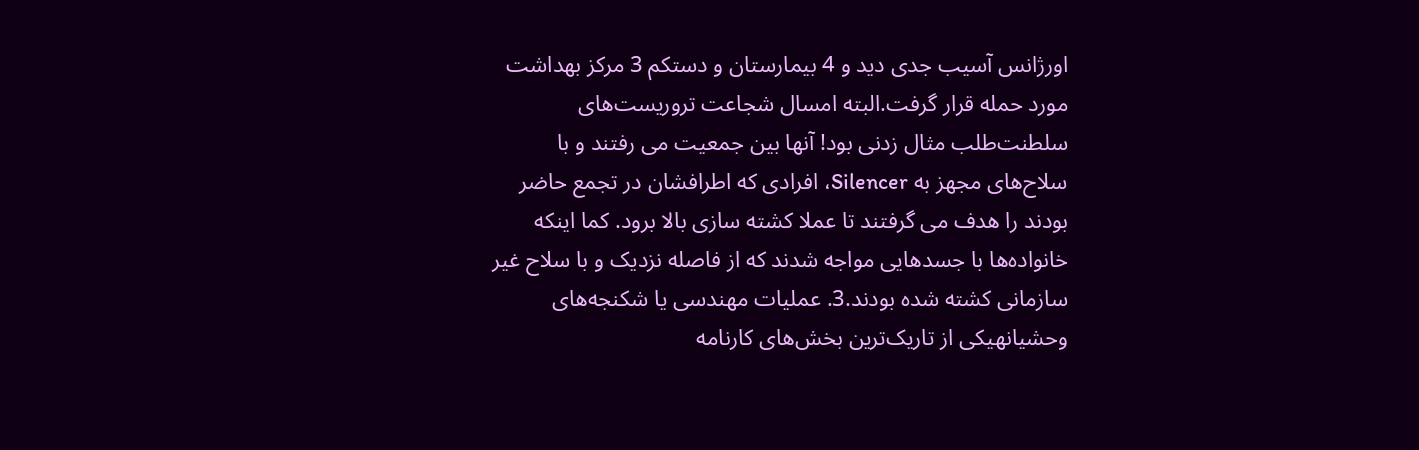اورژانس آسیب جدی دید و 4 بیمارستان و دستکم 3 مرکز بهداشت مورد حمله قرار گرفت.البته امسال شجاعت تروریست‌های سلطنت‌طلب مثال زدنی بود! آنها بین جمعیت می رفتند و با سلاح‌های مجهز به Silencer، افرادی که اطرافشان در تجمع حاضر بودند را هدف می گرفتند تا عملا کشته سازی بالا برود. کما اینکه خانواده‌ها با جسدهایی مواجه شدند که از فاصله نزدیک و با سلاح غیر سازمانی کشته شده بودند.3. عملیات مهندسی یا شکنجه‌های وحشیانهیکی از تاریک‌ترین بخش‌های کارنامه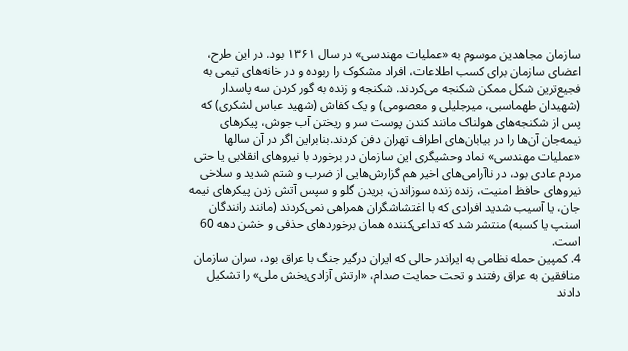سازمان مجاهدین موسوم به «عملیات مهندسی» در سال ۱۳۶۱ بود. در این طرح، اعضای سازمان برای کسب اطلاعات، افراد مشکوک را ربوده و در خانه‌های تیمی به فجیع‌ترین شکل ممکن شکنجه می‌کردند. شکنجه و زنده به گور کردن سه پاسدار (شهیدان طهماسبی، میرجلیلی و معصومی) و یک کفاش (شهید عباس لشکری) که پس از شکنجه‌های هولناک مانند کندن پوست سر و ریختن آب جوش، پیکرهای نیمه‌جان آن‌ها را در بیابان‌های اطراف تهران دفن کردند.بنابراین اگر در آن سالها «عملیات مهندسی» نماد وحشیگری این سازمان در برخورد با نیروهای انقلابی یا حتی مردم عادی بود، در ناآرامی‌های اخیر هم گزارش‌هایی از ضرب و شتم شدید و سلاخی نیروهای حافظ امنیت، زنده زنده سوزاندن، بریدن گلو و سپس آتش زدن پیکرهای نیمه جان، یا آسیب شدید افرادی که با اغتشاشگران همراهی نمی‌کردند (مانند رانندگان اسنپ یا کسبه) منتشر شد که تداعی‌کننده همان برخوردهای حذفی و خشن دهه 60 است.
4. کمپین حمله نظامی به ایراندر حالی که ایران درگیر جنگ با عراق بود، سران سازمان منافقین به عراق رفتند و تحت حمایت صدام، «ارتش آزادی‌بخش ملی» را تشکیل دادند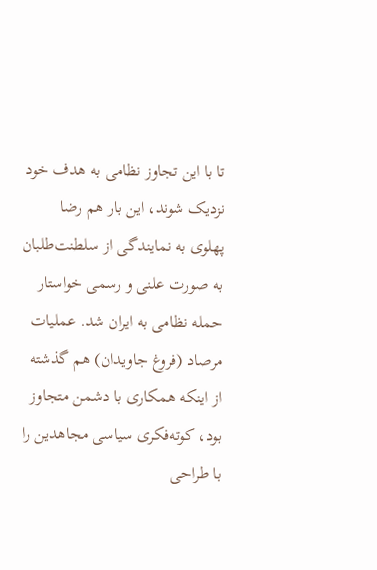تا با این تجاوز نظامی به هدف خود نزدیک شوند، این بار هم رضا پهلوی به نمایندگی از سلطنت‌طلبان به صورت علنی و رسمی خواستار حمله نظامی به ایران شد. عملیات مرصاد (فروغ جاویدان) هم گذشته از اینکه همکاری با دشمن متجاوز بود، کوته‌فکری سیاسی مجاهدین را با طراحی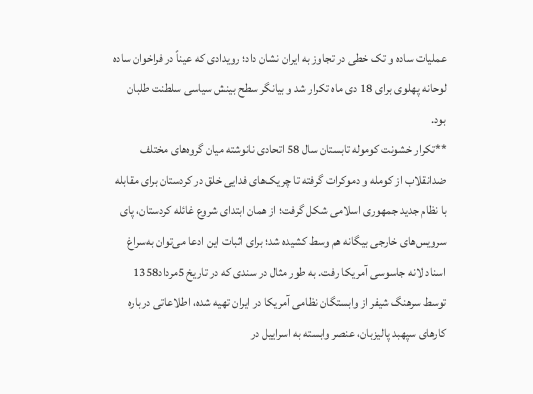عملیات ساده و تک خطی در تجاوز به ایران نشان داد؛ رویدادی که عیناً در فراخوان ساده لوحانه پهلوی برای 18 دی ماه تکرار شد و بیانگر سطح بینش سیاسی سلطنت طلبان بود.
**تکرار خشونت کوموله تابستان سال 58 اتحادی نانوشته میان گروه‌های مختلف ضدانقلاب از کومله و دموکرات گرفته تا چریک‌های فدایی خلق در کردستان برای مقابله با نظام جدید جمهوری اسلامی شکل گرفت؛ از همان ابتدای شروع غائله کردستان، پای سرویس‌های خارجی بیگانه هم وسط کشیده شد؛ برای اثبات این ادعا می‌توان به‌سراغ اسناد لانه جاسوسی آمریکا رفت. به طور مثال در سندی که در تاریخ 5مرداد‌1358 توسط سرهنگ شیفر از وابستگان نظامی آمریکا در ایران تهیه شده، اطلاعاتی درباره کارهای سپهبد پالیزبان، عنصر وابسته به اسراییل در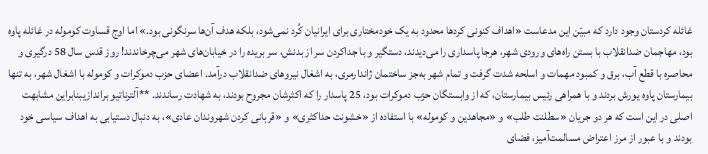غائله کردستان وجود دارد که مبیّن این مدعاست «اهداف کنونی کردها محدود به یک خودمختاری برای ایرانیان کُرد نمی‌شود، بلکه هدف آن‌ها سرنگونی بود.» اما اوج قساوت کوموله در غائله پاوه بود، مهاجمان ضدانقلاب با بستن راه‌های ورودی شهر، هر‌جا‌ پاسداری را می‌دیدند، دستگیر و با جداکردن سر از بدنش، سر بریده را در خیابان‌های شهر می‌چرخاندند! روز قدس سال 58 درگیری و محاصره با قطع آب، برق و کمبود مهمات و اسلحه شدت گرفت و تمام شهر به‌جز ساختمان ژاندارمری، به اشغال نیروهای ضدانقلاب درآمد. اعضای حزب دموکرات و کوموله با اشغال شهر، به تنها بیمارستان پاوه یورش بردند و با همراهی رئيس بيمارستان، که از وابستگان حزب دموکرات بود، 25 پاسدار را که اکثرشان مجروح بودند، به شهادت رساندند. **آلترناتیو براندازیبنابراین مشابهت اصلی در این است که هر دو جریان «سطلنت طلب» و «مجاهدین و کوموله» با استفاده از «خشونت حداکثری» و «قربانی کردن شهروندان عادی»، به دنبال دستیابی به اهداف سیاسی خود بودند و با عبور از مرز اعتراض مسالمت‌آمیز، فضای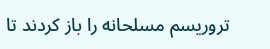تروریسم مسلحانه را باز کردند تا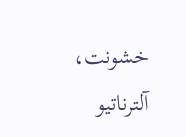خشونت، آلترناتیو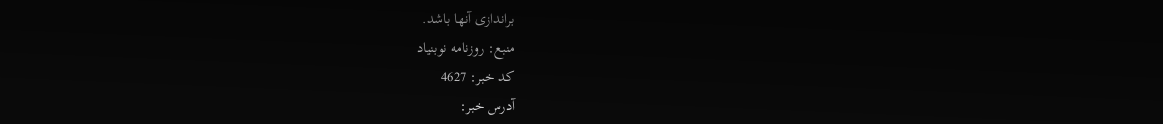براندازی آنها باشد.
منبع: روزنامه نوبنیاد
کد خبر: 4627
آدرس خبر: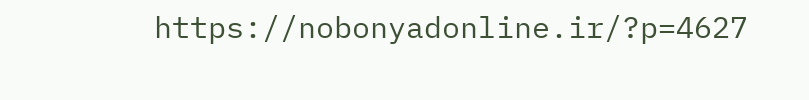https://nobonyadonline.ir/?p=4627